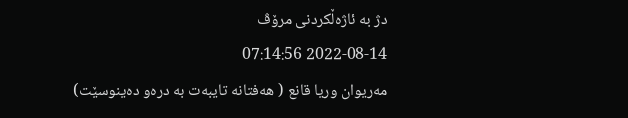دژ بە ئاژەڵکردنی مرۆڤ
2022-08-14 07:14:56
مەریوان وریا قانع ( هەفتانە تایبەت بە درەو دەینوسێت)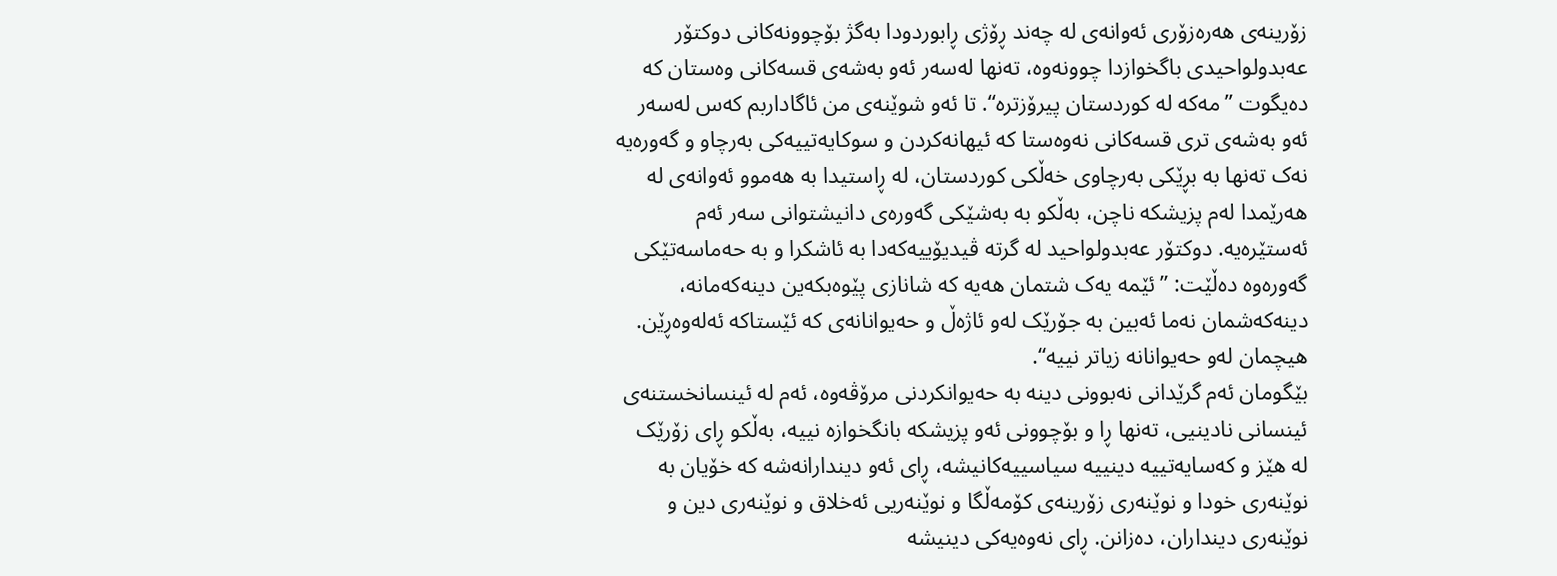زۆرینەی ھەرەزۆری ئەوانەی لە چەند ڕۆژی ڕابوردودا بەگژ بۆچوونەکانی دوکتۆر عەبدولواحیدی باگخوازدا چوونەوە، تەنھا لەسەر ئەو بەشەی قسەکانی وەستان کە دەیگوت ”مەکە لە کوردستان پیرۆزترە“. تا ئەو شوێنەی من ئاگاداربم کەس لەسەر ئەو بەشەی تری قسەکانی نەوەستا کە ئیھانەکردن و سوکایەتییەکی بەرچاو و گەورەیە نەک تەنھا بە بڕێکی بەرچاوی خەڵکی کوردستان، لە ڕاستیدا بە ھەموو ئەوانەی لە ھەرێمدا لەم پزیشکە ناچن، بەڵکو بە بەشێکی گەورەی دانیشتوانی سەر ئەم ئەستێرەیە. دوکتۆر عەبدولواحید لە گرتە ڤیدیۆییەکەدا بە ئاشکرا و بە حەماسەتێکی گەورەوە دەڵێت: ”ئێمە یەک شتمان ھەیە کە شانازی پێوەبکەین دینەکەمانە، دینەکەشمان نەما ئەبین بە جۆرێک لەو ئاژەڵ و حەیوانانەی کە ئێستاکە ئەلەوەڕێن. ھیچمان لەو حەیوانانە زیاتر نییە“.
بێگومان ئەم گرێدانی نەبوونی دینە بە حەیوانکردنی مرۆڤەوە، ئەم لە ئینسانخستنەی ئینسانی نادینیی، تەنھا ڕا و بۆچوونی ئەو پزیشکە بانگخوازە نییە، بەڵکو ڕای زۆرێک لە ھێز و کەسایەتییە دینییە سیاسییەکانیشە، ڕای ئەو دیندارانەشە کە خۆیان بە نوێنەری خودا و نوێنەری زۆرینەی کۆمەڵگا و نوێنەریی ئەخلاق و نوێنەری دین و نوێنەری دینداران، دەزانن. ڕای نەوەیەکی دینیشە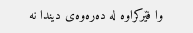وا فێرکراوە لە دەرەوەی دیندا نە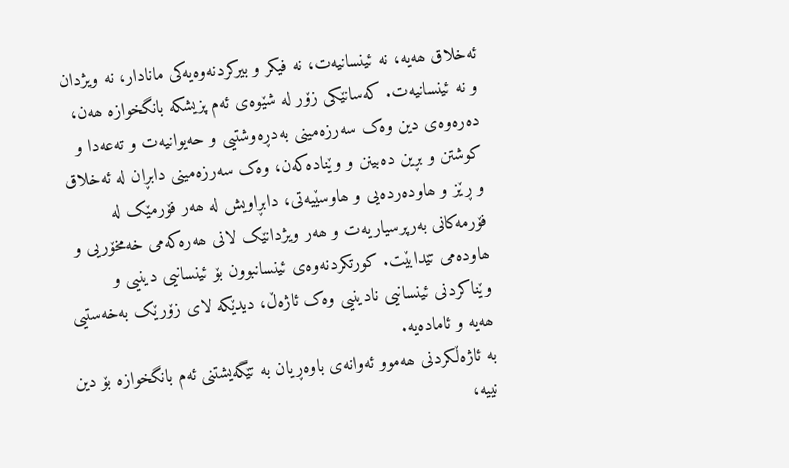ئەخلاق ھەیە، نە ئینسانیەت، نە فیکر و بیرکردنەوەیەکی مانادار، نە ویژدان و نە ئینسانیەت. کەسانێکی زۆر لە شێوەی ئەم پزیشکە بانگخوازە ھەن، دەرەوەی دین وەک سەرزەمینی بەدڕەوشتیی و حەیوانیەت و تەعەدا و کوشتن و بڕین دەبینن و وێنادەکەن، وەک سەرزەمینی دابڕان لە ئەخلاق و ڕێز و ھاودەردەیی و ھاوسێیەتی، دابڕاویش لە ھەر فۆرمێک لە فۆرمەکانی بەرپرسیاریەت و ھەر ویژدانێک لانی ھەرەکەمی خەمخۆریی و ھاودەمی تێدابێت. کورتکردنەوەی ئینسانبوون بۆ ئینسانیی دینیی و وێناکردنی ئینسانیی نادینیی وەک ئاژەڵ، دیدێکە لای زۆرێک بەخەستیی ھەیە و ئامادەیە.
بە ئاژەڵکردنی ھەموو ئەوانەی باوەڕیان بە تێگەیشتنی ئەم بانگخوازە بۆ دین نییە،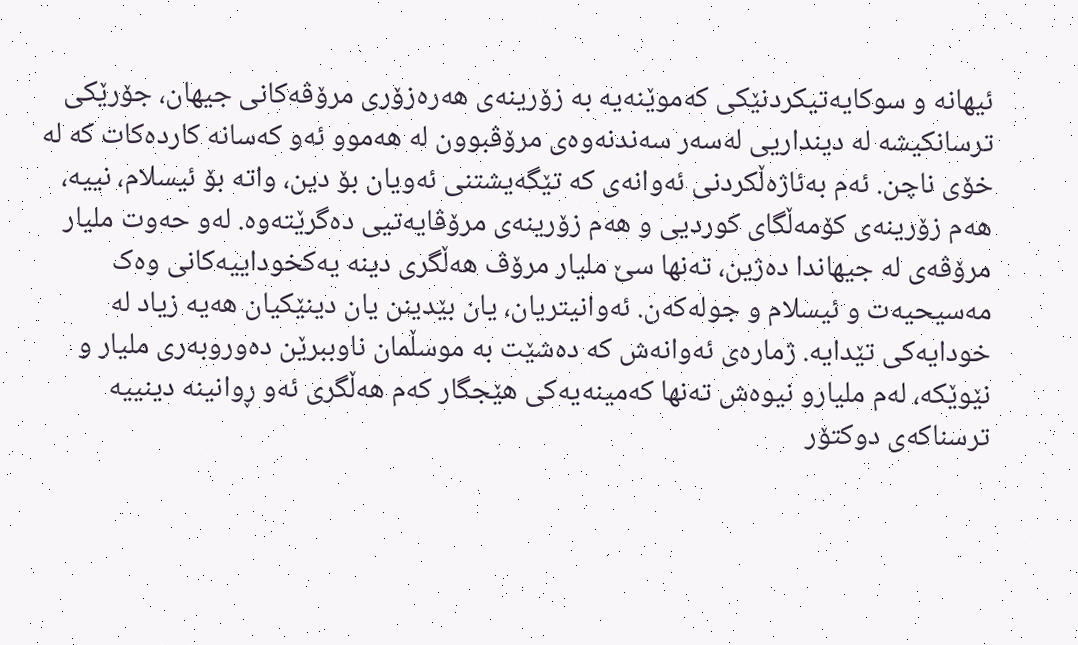ئیھانە و سوکایەتیکردنێکی کەموێنەیە بە زۆرینەی ھەرەزۆری مرۆڤەکانی جیھان، جۆرێکی ترسانکیشە لە دینداریی لەسەر سەندنەوەی مرۆڤبوون لە ھەموو ئەو کەسانە کاردەکات کە لە خۆی ناچن. ئەم بەئاژەڵکردنی ئەوانەی کە تێگەیشتنی ئەویان بۆ دین، واتە بۆ ئیسلام، نییە، ھەم زۆرینەی کۆمەڵگای کوردیی و ھەم زۆرینەی مرۆڤایەتیی دەگرێتەوە. لەو حەوت ملیار مرۆڤەی لە جیھاندا دەژین، تەنھا سێ ملیار مرۆڤ ھەڵگری دینە یەکخوداییەکانی وەک مەسیحیەت و ئیسلام و جولەکەن. ئەوانیتریان، یان بێدینن یان دینێکیان ھەیە زیاد لە خودایەکی تێدایە. ژمارەی ئەوانەش کە دەشێت بە موسڵمان ناوببرێن دەوروبەری ملیار و نێوێکە، لەم ملیارو نیوەش تەنھا کەمینەیەکی ھێجگار کەم ھەڵگری ئەو ڕوانینە دینییە ترسناکەی دوکتۆر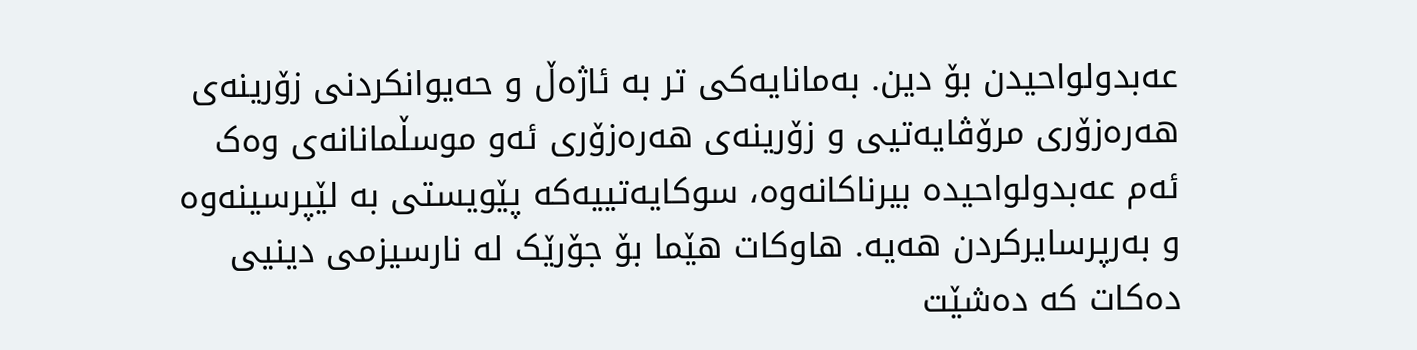عەبدولواحیدن بۆ دین. بەمانایەکی تر بە ئاژەڵ و حەیوانکردنی زۆرینەی ھەرەزۆری مرۆڤایەتیی و زۆرینەی ھەرەزۆری ئەو موسڵمانانەی وەک ئەم عەبدولواحیدە بیرناکانەوە، سوکایەتییەکە پێویستی بە لێپرسینەوە و بەرپرسایرکردن ھەیە. ھاوکات ھێما بۆ جۆرێک لە نارسیزمی دینیی دەکات کە دەشێت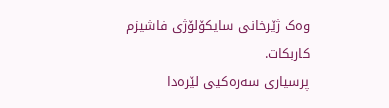وەک ژێرخانی سایکۆلۆژی فاشیزم کاربکات.
پرسیاری سەرەکیی لێرەدا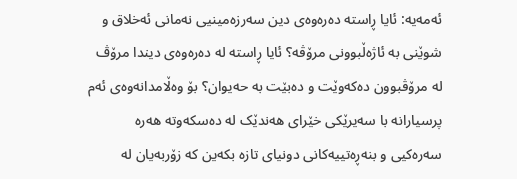ئەمەیە: ئایا ڕاستە دەرەوەی دین سەرزەمینیی نەمانی ئەخلاق و شوێنی بە ئاژەڵبوونی مرۆڤە؟ ئایا ڕاستە لە دەرەوەی دیندا مرۆڤ لە مرۆڤبوون دەکەوێت و دەبێت بە حەیوان؟ بۆ وەڵامدانەوەی ئەم پرسیارانە با سەیرێکی خێرای ھەندێک لە دەسکەوتە ھەرە سەرەکیی و بنەڕەتییەکانی دونیای تازە بکەین کە زۆربەیان لە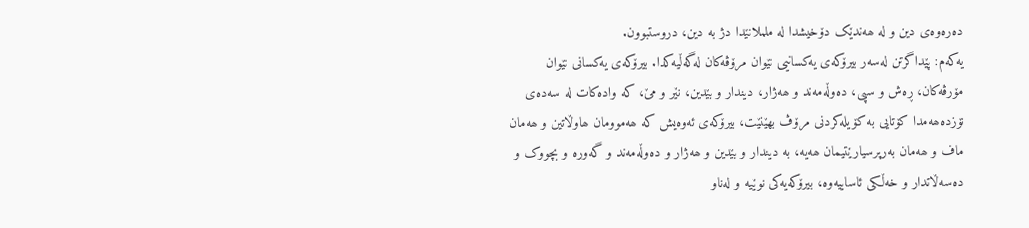دەرەوەی دین و لە ھەندێک دۆخیشدا لە ململانێدا دژ بە دین، دروستبوون.
یەکەم: پێداگرتن لەسەر بیرۆکەی یەکسانیی نێوان مرۆڤەکان لەگەڵیەکدا. بیرۆکەی یەکسانی نێوان مۆرڤەکان، ڕەش و سپی، دەوڵەمەند و ھەژار، دیندار و بێدین، نێر و مێ، کە وادەکات لە سەدەی نۆزدەھەمدا کۆتایی بە کۆیلەکردنی مرۆڤ بھێنێت، بیرۆکەی ئەوەیش کە ھەموومان ھاوڵاتین و ھەمان ماف و ھەمان بەرپرسیارێتیمان ھەیە، بە دیندار و بێدین و ھەژار و دەوڵەمەند و گەورە و بچووک و دەسەڵاتدار و خەڵکی ئاساییەوە، بیرۆکەیەکی نوێیە و لەناو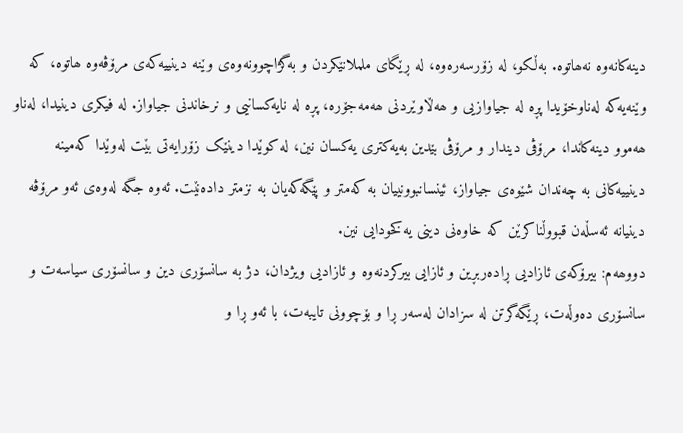دینەکانەوە نەھاتوە. بەڵکو، لە زۆرسەرەوە، لە ڕێگای ململانێکردن و بەگژاچوونەوەی وێنە دینییەکەی مرۆڤەوە ھاتوە، کە وێنەیەکە لەناوخۆیدا پڕە لە جیاوازیی و ھەڵاوێردنی ھەمەجۆرە، پڕە لە نایەکسانیی و نرخاندنی جیاواز. لە فیکری دینیدا، لەناو ھەموو دینەکاندا، مرۆڤی دیندار و مرۆڤی بێدین بەیەکتری یەکسان نین، لە کوێدا دینێک زۆرایەتی بێت لەوێدا کەمینە دینییەکانی بە چەندان شێوەی جیاواز، ئینسانبوونییان بە کەمتر و پێگەکەیان بە نزمتر دادەنێت. ئەوە جگە لەوەی ئەو مرۆڤە دینیانە ئەسڵەن قبووڵناکرێن کە خاوەنی دینی یەکخودایی نین.
دووھەم: بیرۆکەی ئازادیی ڕادەربڕین و ئازایی بیرکردنەوە و ئازادیی ویژدان، دژ بە سانسۆری دین و سانسۆری سیاسەت و سانسۆری دەوڵەت، ڕێگەگرتن لە سزادان لەسەر ڕا و بۆچوونی تایبەت، با ئەو ڕا و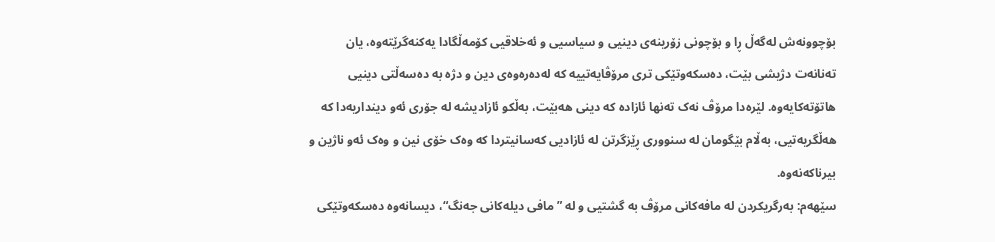بۆچوونەش لەگەڵ ڕا و بۆچونی زۆرینەی دینیی و سیاسیی و ئەخلاقیی کۆمەڵگادا یەکنەگرێتەوە، یان تەنانەت دژیشی بێت، دەسکەوتێکی تری مرۆڤایەتییە کە لەدەرەوەی دین و دژە بە دەسەڵتی دینیی ھاتۆتەکایەوە. لێرەدا مرۆڤ نەک تەنھا ئازادە کە دینی ھەبێت، بەڵکو ئازادیشە لە جۆری ئەو دینداریەدا کە ھەڵگریەتیی، بەڵام بێگومان لە سنووری ڕێزگرتن لە ئازادیی کەسانیتردا کە وەک خۆی نین و وەک ئەو ناژین و بیرناکەنەوە.
سێھەم: بەرگریکردن لە مافەکانی مرۆڤ بە گشتیی و لە ”مافی دیلەکانی جەنگ“، دیسانەوە دەسکەوتێکی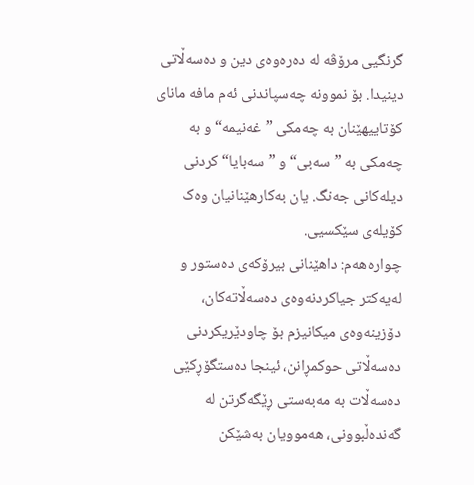گرنگیی مرۆڤە لە دەرەوەی دین و دەسەڵاتی دینیدا. بۆ نموونە چەسپاندنی ئەم مافە مانای کۆتاییھێنان بە چەمکی ”غەنیمە“ و بە چەمکی بە ”سەبی“ و ”سەبایا“کردنی دیلەکانی جەنگ. یان بەکارھێنانیان وەک کۆیلەی سێکسیی.
چوارەھەم: داھێنانی بیرۆکەی دەستور و لەیەکتر جیاکردنەوەی دەسەڵاتەکان، دۆزینەوەی میکانیزم بۆ چاودێریکردنی دەسەڵاتی حوکمڕانن، ئینجا دەستگۆڕکێی دەسەڵات بە مەبەستی ڕێگەگرتن لە گەندەڵبوونی، ھەموویان بەشێکن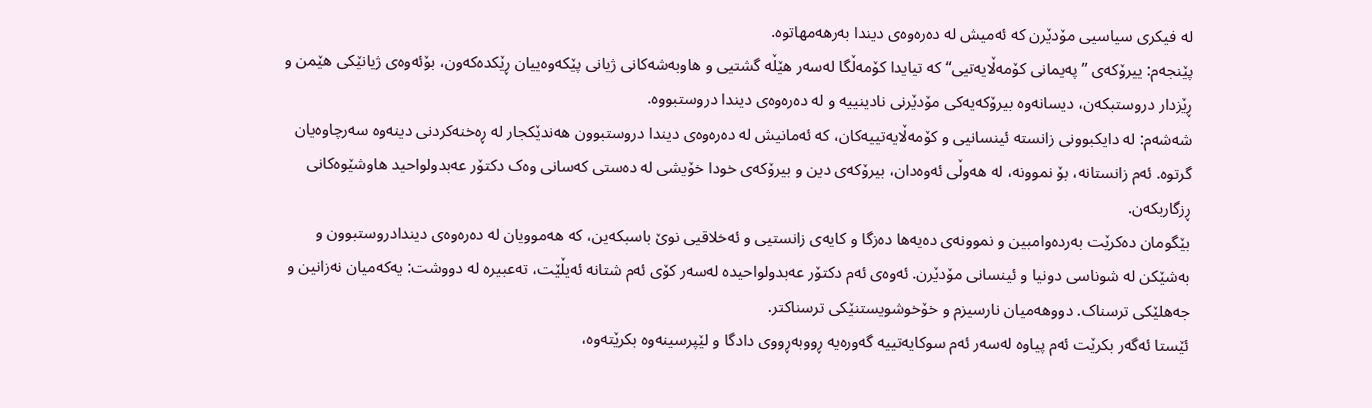لە فیکری سیاسیی مۆدێرن کە ئەمیش لە دەرەوەی دیندا بەرھەمھاتوە.
پێنجەم: ییرۆکەی ”پەیمانی کۆمەڵایەتیی“ کە تیایدا کۆمەڵگا لەسەر ھێڵە گشتیی و ھاوبەشەکانی ژیانی پێکەوەییان ڕێکدەکەون، بۆئەوەی ژیانێکی ھێمن و ڕێزدار دروستبکەن، دیسانەوە بیرۆکەیەکی مۆدێرنی نادینییە و لە دەرەوەی دیندا دروستبووە.
شەشەم: لە دایکبوونی زانستە ئینسانیی و کۆمەڵایەتییەکان، کە ئەمانیش لە دەرەوەی دیندا دروستبوون ھەندێکجار لە ڕەخنەکردنی دینەوە سەرچاوەیان گرتوە. ئەم زانستانە، بۆ نموونە، لە ھەوڵی ئەوەدان، بیرۆکەی دین و بیرۆکەی خودا خۆیشی لە دەستی کەسانی وەک دکتۆر عەبدولواحید ھاوشێوەکانی ڕزگاربکەن.
بێگومان دەکرێت بەردەوامبین و نموونەی دەیەھا دەزگا و کایەی زانستیی و ئەخلاقیی نوێ باسبکەین، کە ھەموویان لە دەرەوەی دیندادروستبوون و بەشێکن لە شوناسی دونیا و ئینسانی مۆدێرن. ئەوەی ئەم دکتۆر عەبدولواحیدە لەسەر کۆی ئەم شتانە ئەیڵێت، تەعبیرە لە دووشت: یەکەمیان نەزانین و جەھلێکی ترسناک. دووھەمیان نارسیزم و خۆخوشویستنێکی ترسناکتر.
ئێستا ئەگەر بکرێت ئەم پیاوە لەسەر ئەم سوکایەتییە گەورەیە ڕووبەڕووی دادگا و لێپرسینەوە بکرێتەوە،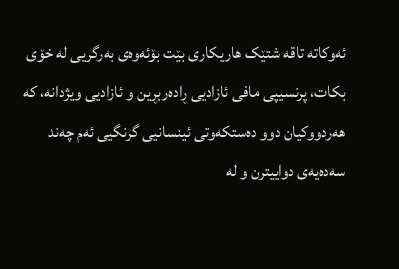ئەوکاتە تاقە شتێک ھاریکاری بێت بۆئەوەی بەرگریی لە خۆی بکات، پرنسیپی مافی ئازادیی ڕادەربڕین و ئازادیی ویژدانە، کە ھەردووکیان دوو دەستکەوتی ئینسانیی گرنگیی ئەم چەند سەدەیەی دواییترن و لە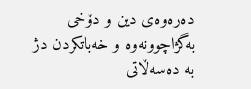دەرەوەی دین و دۆخی بەگژاچوونەوە و خەباتکردن دژ بە دەسەڵاتی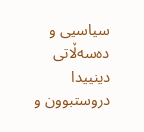سیاسیی و دەسەڵاتی دینییدا دروستبوون و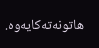ھاتونەتەکایەوە.